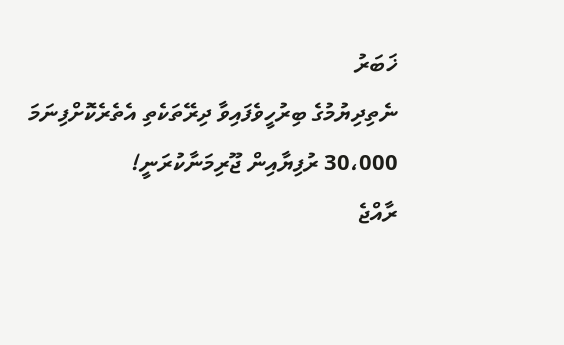ޚަބަރު
ނެތިދިޔުމުގެ ބިރުހީވެފައިވާ ދިރޭތަކެތި އެތެރެކޮށްފިނަމަ 30،000 ރުފިޔާއިން ޖޫރިމަނާކުރަނީ!
ރާއްޖެ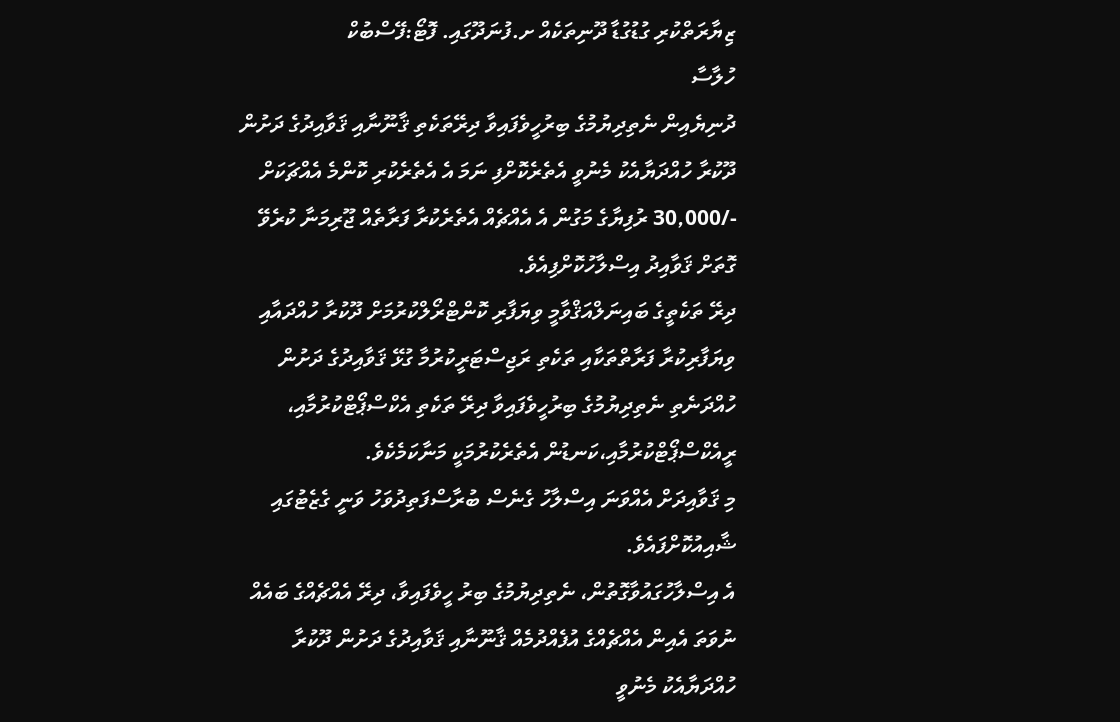ޒިޔާރަތްކުރި ގުޑުގުޑާ ދޫނިތަކެއް ށ.ފުނަދޫގައި. ފޮޓޯ:ފޭސްބުކް
ހުލާސާ
ދުނިޔެއިން ނެތިދިޔުމުގެ ބިރުހީވެފައިވާ ދިރޭތަކެތި ޤާނޫނާއި ޤަވާއިދުގެ ދަށުން ދޫކުރާ ހުއްދަޔާއެކު މެނުވީ އެތެރެކޮށްފި ނަމަ އެ އެތެރެކުރި ކޮންމެ އެއްޗަކަށް -/30,000 ރުފިޔާގެ މަގުން އެ އެއްޗެއް އެތެރެކުރާ ފަރާތެއް ޖޫރިމަނާ ކުރެވޭ ގޮތަށް ޤަވާއިދު އިސްލާހުކޮށްފިއެވެ.
ދިރޭ ތަކެތީގެ ބައިނަލްއަޤްވާމީ ވިޔަފާރި ކޮންޓްރޯލްކުރުމަށް ދޫކުރާ ހުއްދައާއި ވިޔަފާރިކުރާ ފަރާތްތަކާއި ތަކެތި ރަޖިސްޓަރީކުރުމާ ގުޅޭ ޤަވާއިދުގެ ދަށުން ހުއްދަނެތި ނެތިދިޔުމުގެ ބިރުހީވެފައިވާ ދިރޭ ތަކެތި އެކްސްޕޯޓްކުރުމާއި، ރީއެކްސްޕޯޓްކުރުމާއި،ކަނޑުން އެތެރެކުރުމަކީ މަނާކަމެކެވެ.
މި ޤަވާއިދަށް އެއްވަނަ އިސްލާހު ގެނެސް ބުރާސްފަތިދުވަހު ވަނީ ގެޒެޓުގައި ޝާއިއުކޮށްފައެވެ.
އެ އިސްލާހުގައުވާގޮތުން، ނެތިދިޔުމުގެ ބިރު ހީވެފައިވާ، ދިރޭ އެއްޗެއްގެ ބައެއް ނުވަތަ އެއިން އެއްޗެއްގެ އުފެއްދުމެއް ޤާނޫނާއި ޤަވާއިދުގެ ދަށުން ދޫކުރާ ހުއްދަޔާއެކު މެނުވީ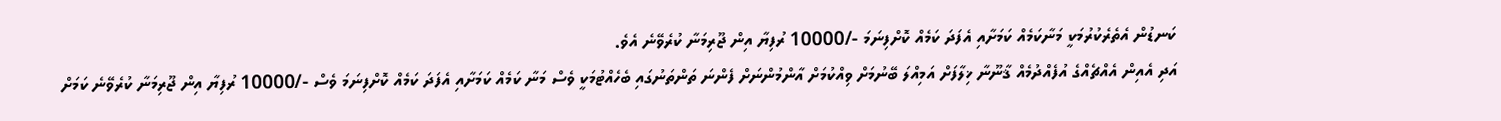ކަނޑުން އެތެރެކުރުމަކީ މަނާކަމެއް ކަމަށާއި އެފަދަ ކަމެއް ކޮށްފިނަމަ -/10000 ރުފިޔާ އިން ޖޫރިމަނާ ކުރެވޭނެ އެވެ.
އަދި އެއިން އެއްޗެއްގެ އުފެއްދުމެއް ޤާނޫނާ ޚިލާފަށް އަމިއްލަ ބޭނުމަށް ވިއްކުމަށް އާންމުންނަށް ފެންނަ ތަންތަނުގައި ބެހެއްޓުމަކީ ވެސް މަނާ ކަމެއް ކަމަށާއި އެފަދަ ކަމެއް ކޮށްފިނަމަ ވެސް -/10000 ރުފިޔާ އިން ޖޫރިމަނާ ކުރެވޭނެ ކަމަށް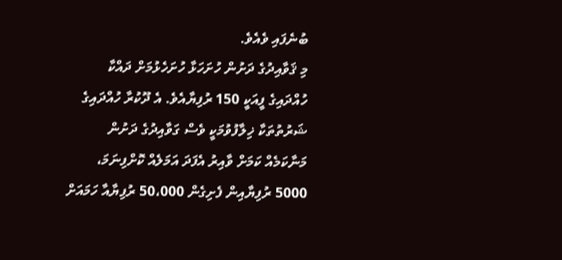ބުނެފައި ވެއެވެ.
މި ޤަވާއިދުގެ ދަށުން ހުށަހަޅާ ހުށަހެޅުމަށް ދައްކާ ހުއްދައިގެ ފީއަކީ 150 ރުފިޔާއެވެ. އެ ދޫކުރާ ހުއްދައިގެ ޝަރުތުތަކާ ޚިލާފުވުމަކީ ވެސް ގަވާއިދުގެ ދަށުން މަނާކަމެއް ކަމަށް ވާއިރު އެފަދަ އަމަލެއް ކޮށްފިނަމަ، 5000 ރުފިޔާއިން ފެށިގެން 50،000 ރުފިޔާއާ ހަމައަށް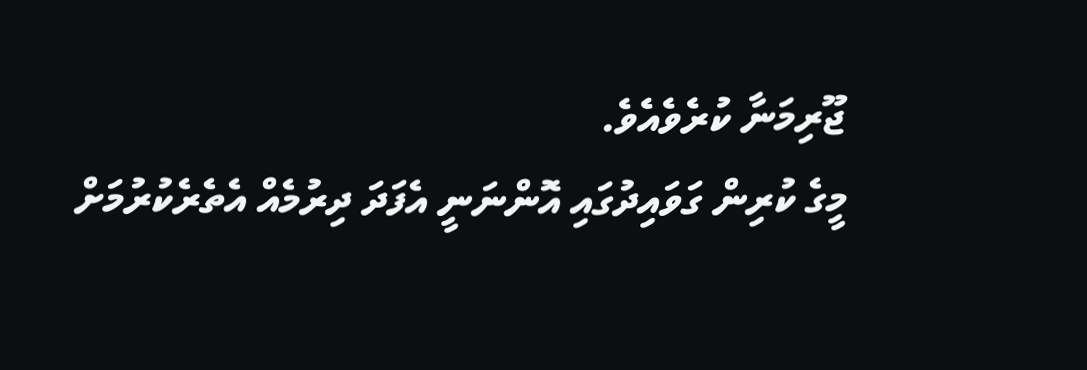ޖޫރިމަނާ ކުރެވެއެވެ.
މީގެ ކުރިން ގަވައިދުގައި އޮންނަނީ އެފަދަ ދިރުމެއް އެތެރެކުރުމަށް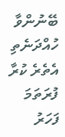ބޭނުންވާ ހުއްދަނެތި އެތެރެ ކުރާ ފުރަތަމަ ފަހަރު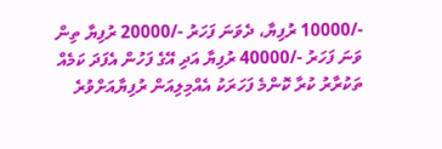-/10000 ރުފިޔާ، ދެވަނަ ފަހަރު -/20000 ރުފިޔާ ތިން ވަނަ ފަހަރު -/40000 ރުފިޔާ އަދި އޭގެ ފަހުން އެފަދަ ކަމެއް ތަކުރާރު ކުރާ ކޮންމެ ފަހަރަކު އެއްމިލިއަން ރުފިޔާއަށްވުރެ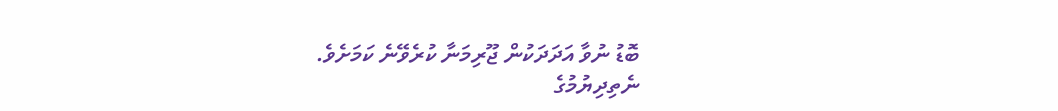ބޮޑު ނުވާ އަދަދަކުން ޖޫރިމަނާ ކުރެވޭނެ ކަމަށެވެ.
ނެތިދިޔުމުގެ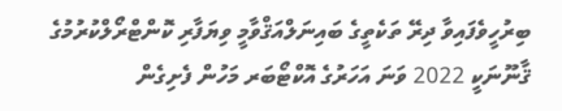ބިރުހީވެފައިވާ ދިރޭ ތަކެތީގެ ބައިނަލްއަޤްވާމީ ވިޔަފާރި ކޮންޓްރޯލްކުރުމުގެ ޤާނޫނަކީ 2022 ވަނަ އަހަރުގެ އޮކްޓޯބަރ މަހުން ފެށިގެން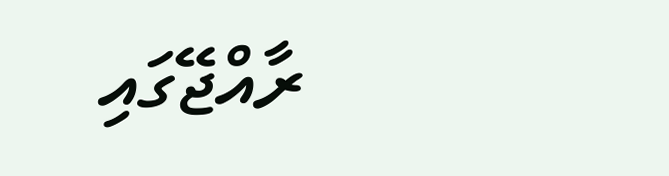ރާއްޖޭގައި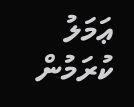ޢަމަލު ކުރަމުން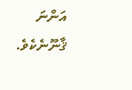އަންނަ ޤާނޫނެކެވެ.